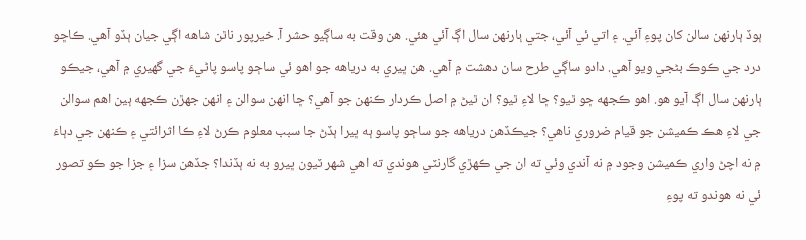ٻوڏ ٻارنهن سالن کان پوءِ آئي. ۽ اتي ئي آئي، جتي ٻارنهن سال اڳ آئي هئي. هن وقت به ساڳيو حشر آ. خيرپور ناٿن شاهه اڳي جيان ٻڏو آهي. ڪاڇو درد جي ڪوڪ بڻجي ويو آهي. دادو ساڳي طرح سان دهشت ۾ آهي. هن ڀيري به درياهه جو اهو ئي ساڄو پاسو پاڻيءَ جي گهيري ۾ آهي، جيڪو ٻارنهن سال اڳ آيو هو. اهو ڪجهه ڇو ٿيو؟ ڇا لاءِ ٿيو؟ ان ٿيڻ ۾ اصل ڪردار ڪنهن جو آهي؟ ڇا انهن سوالن ۽ انهن جهڙن ڪجهه ٻين اهم سوالن جي لاءِ هڪ ڪميشن جو قيام ضروري ناهي؟ جيڪڏهن درياهه جو ساڄو پاسو ٻه ڀيرا ٻڏڻ جا سبب معلوم ڪرڻ لاءِ ڪا اثرائتي ۽ ڪنهن جي دٻاءَ ۾ نه اچڻ واري ڪميشن وجود ۾ نه آندي وئي ته ان جي ڪهڙي گارنٽي هوندي ته اهي شهر ٽيون ڀيرو به نه ٻڏندا؟ جڏهن سزا ۽ جزا جو ڪو تصور ئي نه هوندو ته پوءِ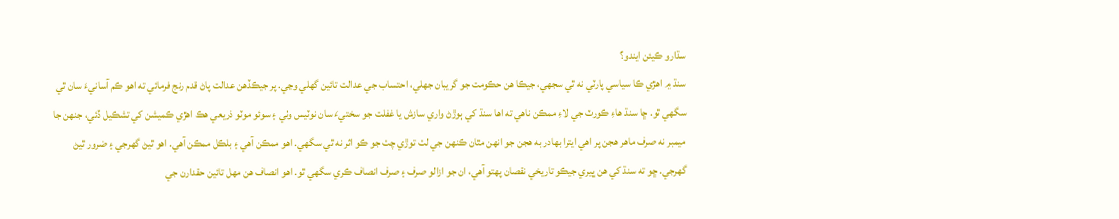سڌارو ڪيئن ايندو؟
سنڌ ۾ اهڙي ڪا سياسي پارٽي نه ٿي سجهي، جيڪا هن حڪومت جو گريبان جهلي، احتساب جي عدالت تائين گهلي وڃي. پر جيڪڏهن عدالت پاڻ قدم رنج فرمائي ته اهو ڪم آسانيءَ سان ٿي سگهي ٿو. ڇا سنڌ هاءِ ڪورٽ جي لاءِ ممڪن ناهي ته اها سنڌ کي ٻوڙڻ واري سازش يا غفلت جو سختيءَ سان نوٽيس وٺي ۽ سوئو موٽو ذريعي هڪ اهڙي ڪميشن کي تشڪيل ڏئي، جنهن جا ميمبر نه صرف ماهر هجن پر اهي ايترا بهادر به هجن جو انهن مٿان ڪنهن جي لٺ توڙي چٺ جو ڪو اثر نه ٿي سگهي. اهو ممڪن آهي ۽ بلڪل ممڪن آهي. اهو ٿيڻ گهرجي ۽ ضرور ٿيڻ گهرجي. ڇو ته سنڌ کي هن ڀيري جيڪو تاريخي نقصان پهتو آهي، ان جو ازالو صرف ۽ صرف انصاف ڪري سگهي ٿو. اهو انصاف هن مهل تائين حقدارن جي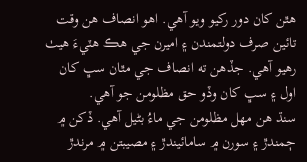هٿن کان دور رکيو ويو آهي. اهو انصاف هن وقت تائين صرف دولتمندن ۽ اميرن جي هڪ هٽيءَ هيٺ رهيو آهي. جڏهن ته انصاف جي مٿان سڀ کان اول ۽ سڀ کان وڏو حق مظلومن جو آهي.
سنڌ هن مهل مظلومن جي ماءُ بڻيل آهي. ڏکن ۾ ڄمندڙ ۽ سورن ۾ سامائيندڙ ۽ مصيبتن ۾ مرندڙ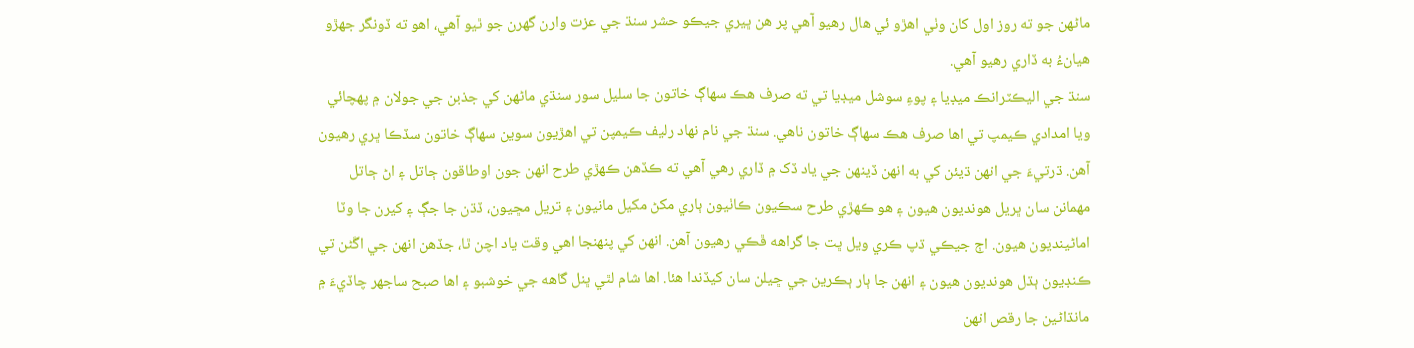ماڻهن جو ته روز اول کان وٺي اهڙو ئي هال رهيو آهي پر هن ڀيري جيڪو حشر سنڌ جي عزت وارن گهرن جو ٿيو آهي، اهو ته ڏونگر جهڙو هيانءُ به ڏاري رهيو آهي.
سنڌ جي اليڪٽرانڪ ميڊيا ۽ پوءِ سوشل ميڊيا تي ته صرف هڪ سهاڳ خاتون جا سليل سور سنڌي ماڻهن کي جذبن جي جولان ۾ پهچائي ويا امدادي ڪيمپ تي اها صرف هڪ سهاڳ خاتون ناهي. سنڌ جي نام نهاد رليف ڪيمپن تي اهڙيون سوين سهاڳ خاتون سڏڪا ڀري رهيون آهن. ڌرتيءَ جي انهن ڌيئن کي به انهن ڏينهن جي ياد ڏک ۾ ڏاري رهي آهي ته ڪڏهن ڪهڙي طرح انهن جون اوطاقون ڄاتل ۽ اڻ ڄاتل مهمانن سان ڀريل هونديون هيون ۽ هو ڪهڙي طرح سڪيون ڪاٺيون ٻاري مکڻ مکيل مانيون ۽ تريل مڇيون، ڏڌن جا جڳ ۽ کيرن جا وٽا اماڻينديون هيون. اڄ جيڪي ڌپ ڪري ويل ڀت جا گراهه ڦڪي رهيون آهن. انهن کي پنهنجا اهي وقت ياد اچن ٿا، جڏهن انهن جي اڱڻن تي ڪنڊيون ٻڌل هونديون هيون ۽ انهن جا ٻار ٻڪرين جي ڇيلن سان کيڏندا هئا. اها شام لٿي ڀنل گاهه جي خوشبو ۽ اها صبح ساجهر چاڏيءَ ۾ مانڌاڻين جا رقص انهن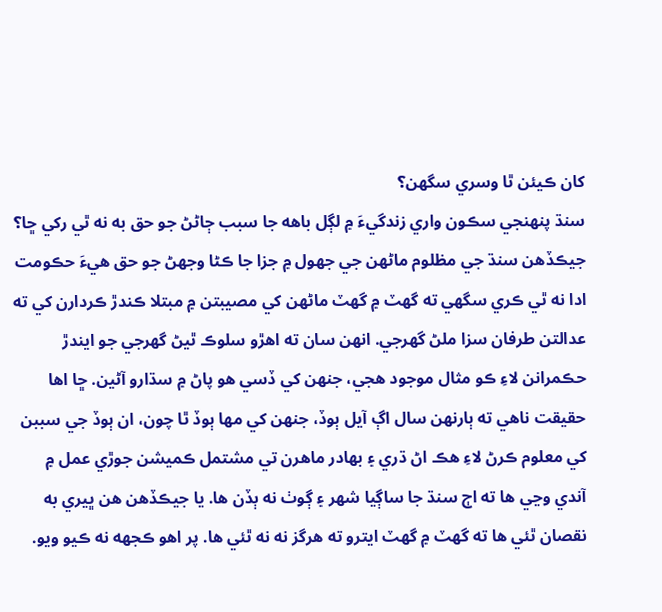کان ڪيئن ٿا وسري سگهن؟
سنڌ پنهنجي سڪون واري زندگيءَ ۾ لڳل باهه جا سبب ڄاڻڻ جو حق به نه ٿي رکي ڇا؟ جيڪڏهن سنڌ جي مظلوم ماڻهن جي جهول ۾ جزا جا ڪڻا وجهڻ جو حق هيءَ حڪومت ادا نه ٿي ڪري سگهي ته گهٽ ۾ گهٽ ماڻهن کي مصيبتن ۾ مبتلا ڪندڙ ڪردارن کي ته عدالتن طرفان سزا ملڻ گهرجي. انهن سان ته اهڙو سلوڪ ٿيڻ گهرجي جو ايندڙ حڪمرانن لاءِ ڪو مثال موجود هجي، جنهن کي ڏسي هو پاڻ ۾ سڌارو آڻين. ڇا اها حقيقت ناهي ته ٻارنهن سال اڳ آيل ٻوڏ، جنهن کي مها ٻوڏ ٿا چون، ان ٻوڏ جي سببن کي معلوم ڪرڻ لاءِ هڪ اڻ ڌري ۽ بهادر ماهرن تي مشتمل ڪميشن جوڙي عمل ۾ آندي وڃي ها ته اڄ سنڌ جا ساڳيا شهر ۽ ڳوٺ نه ٻڏن ها. يا جيڪڏهن هن ڀيري به نقصان ٿئي ها ته گهٽ ۾ گهٽ ايترو ته هرگز نه نه ٿئي ها. پر اهو ڪجهه نه ڪيو ويو.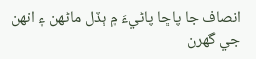انصاف جا پاڇا پاڻيءَ ۾ ٻڏل ماڻهن ۽ انهن جي گهرن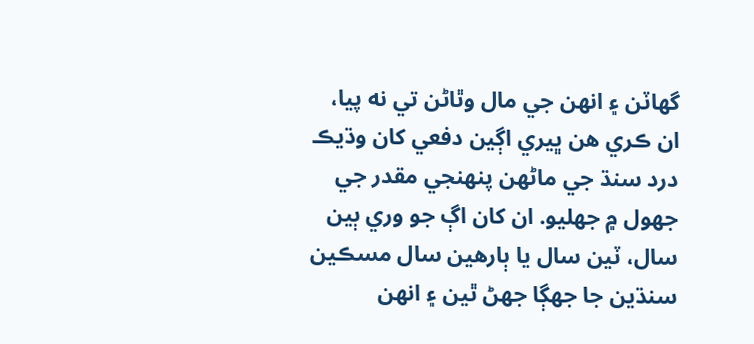گهاٽن ۽ انهن جي مال وٿاڻن تي نه پيا، ان ڪري هن ڀيري اڳين دفعي کان وڌيڪ درد سنڌ جي ماڻهن پنهنجي مقدر جي جهول ۾ جهليو. ان کان اڳ جو وري ٻين سال، ٽين سال يا ٻارهين سال مسڪين سنڌين جا جهڳا جهڻ ٿين ۽ انهن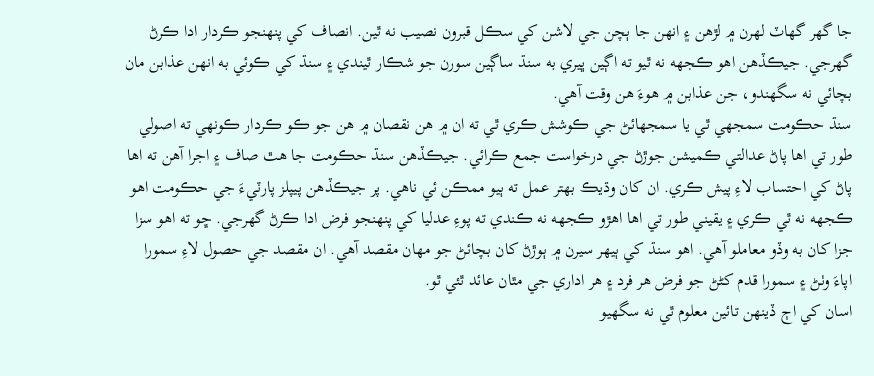جا گهر گهاٽ لهرن ۾ لڙهن ۽ انهن جا ٻچن جي لاشن کي سڪل قبرون نصيب نه ٿين. انصاف کي پنهنجو ڪردار ادا ڪرڻ گهرجي. جيڪڏهن اهو ڪجهه نه ٿيو ته اڳين ڀيري به سنڌ ساڳين سورن جو شڪار ٿيندي ۽ سنڌ کي ڪوئي به انهن عذابن مان بچائي نه سگهندو، جن عذابن ۾ هوءَ هن وقت آهي.
سنڌ حڪومت سمجهي ٿي يا سمجهائڻ جي ڪوشش ڪري ٿي ته ان ۾ هن نقصان ۾ هن جو ڪو ڪردار ڪونهي ته اصولي طور تي اها پاڻ عدالتي ڪميشن جوڙڻ جي درخواست جمع ڪرائي. جيڪڏهن سنڌ حڪومت جا هٿ صاف ۽ اجرا آهن ته اها پاڻ کي احتساب لاءِ پيش ڪري. ان کان وڌيڪ بهتر عمل ته ٻيو ممڪن ئي ناهي. پر جيڪڏهن پيپلز پارٽيءَ جي حڪومت اهو ڪجهه نه ٿي ڪري ۽ يقيني طور تي اها اهڙو ڪجهه نه ڪندي ته پوءِ عدليا کي پنهنجو فرض ادا ڪرڻ گهرجي. ڇو ته اهو سزا جزا کان به وڏو معاملو آهي. اهو سنڌ کي ٻيهر سيرن ۾ ٻوڙڻ کان بچائڻ جو مهان مقصد آهي. ان مقصد جي حصول لاءِ سمورا اپاءَ وٺڻ ۽ سمورا قدم کڻڻ جو فرض هر فرد ۽ هر اداري جي مٿان عائد ٿئي ٿو.
اسان کي اڄ ڏينهن تائين معلوم ٿي نه سگهيو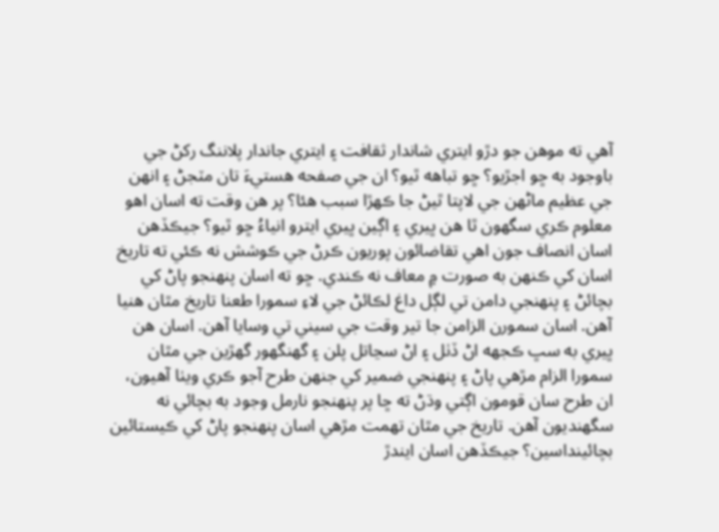آهي ته موهن جو دڙو ايتري شاندار ثقافت ۽ ايتري جاندار پلاننگ رکڻ جي باوجود به ڇو اجڙيو؟ ڇو تباهه ٿيو؟ ان جي صفحه هستيءَ تان مٽجڻ ۽ انهن جي عظيم ماڻهن جي لاپتا ٿيڻ جا ڪهڙا سبب هئا؟ پر هن وقت ته اسان اهو معلوم ڪري سگهون ٿا هن ڀيري ۽ اڳين ڀيري ايترو انياءُ ڇو ٿيو؟ جيڪڏهن اسان انصاف جون اهي تقاضائون پوريون ڪرڻ جي ڪوشش نه ڪئي ته تاريخ اسان کي ڪنهن به صورت ۾ معاف نه ڪندي. ڇو ته اسان پنهنجو پاڻ کي بچائڻ ۽ پنهنجي دامن تي لڳل داغ لڪائڻ جي لاءِ سمورا طعنا تاريخ مٿان هنيا آهن. اسان سمورن الزامن جا تير وقت جي سيني تي وسايا آهن. اسان هن ڀيري به سڀ ڪجهه اڻ ڏٺل ۽ اڻ سڃاتل پلن ۽ گهنگهور گهڙين جي مٿان سمورا الزام مڙهي پاڻ ۽ پنهنجي ضمير کي جنهن طرح آجو ڪري ويٺا آهيون، ان طرح سان قومون اڳتي وڌڻ ته ڇا پر پنهنجو نارمل وجود به بچائي نه سگهنديون آهن. تاريخ جي مٿان تهمت مڙهي اسان پنهنجو پاڻ کي ڪيستائين بچائينداسين؟ جيڪڏهن اسان ايندڙ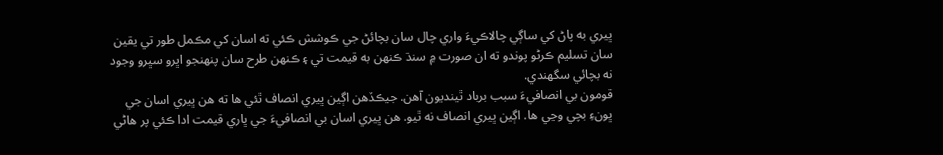ڀيري به پاڻ کي ساڳي چالاڪيءَ واري چال سان بچائڻ جي ڪوشش ڪئي ته اسان کي مڪمل طور تي يقين سان تسليم ڪرڻو پوندو ته ان صورت ۾ سنڌ ڪنهن به قيمت تي ۽ ڪنهن طرح سان پنهنجو اڀرو سڀرو وجود نه بچائي سگهندي.
قومون بي انصافيءَ سبب برباد ٿينديون آهن. جيڪڏهن اڳين ڀيري انصاف ٿئي ها ته هن ڀيري اسان جي ڀونءِ بچي وڃي ها. اڳين ڀيري انصاف نه ٿيو. هن ڀيري اسان بي انصافيءَ جي ڀاري قيمت ادا ڪئي پر هاڻي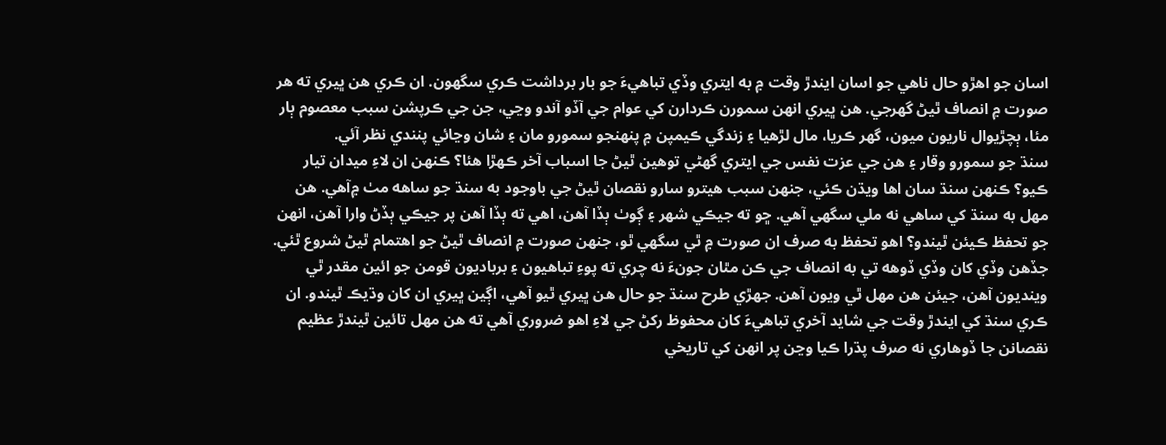اسان جو اهڙو حال ناهي جو اسان ايندڙ وقت ۾ به ايتري وڏي تباهيءَ جو بار برداشت ڪري سگهون. ان ڪري هن ڀيري ته هر صورت ۾ انصاف ٿيڻ گهرجي. هن ڀيري انهن سمورن ڪردارن کي عوام جي آڏو آندو وڃي، جن جي ڪرپشن سبب معصوم ٻار مئا، ٻچڙيوال ناريون ميون، گهر ڪريا، مال لڙهيا ۽ زندگي ڪيمپن ۾ پنهنجو سمورو مان ۽ شان وڃائي پنندي نظر آئي.
سنڌ جو سمورو وقار ۽ هن جي عزت نفس جي ايتري گهڻي توهين ٿيڻ جا اسباب آخر ڪهڙا هئا؟ ڪنهن ان لاءِ ميدان تيار ڪيو؟ ڪنهن سنڌ سان اها ويڌن ڪئي، جنهن سبب هيترو سارو نقصان ٿيڻ جي باوجود به سنڌ جو ساهه مٺ ۾آهي. هن مهل به سنڌ کي ساهي نه ملي سگهي آهي. ڇو ته جيڪي شهر ۽ ڳوٺ ٻڏا آهن، اهي ته ٻڏا آهن پر جيڪي ٻڏڻ وارا آهن، انهن جو تحفظ ڪيئن ٿيندو؟ اهو تحفظ به صرف ان صورت ۾ ٿي سگهي ٿو، جنهن صورت ۾ انصاف ٿيڻ جو اهتمام ٿيڻ شروع ٿئي. جڏهن وڏي کان وڏي ڏوهه تي به انصاف جي ڪن مٿان جونءَ نه چري ته پوءِ تباهيون ۽ برباديون قومن جو ائين مقدر ٿي وينديون آهن، جيئن هن مهل ٿي ويون آهن. جهڙي طرح سنڌ جو حال هن ڀيري ٿيو آهي، اڳين ڀيري ان کان وڌيڪ ٿيندو. ان ڪري سنڌ کي ايندڙ وقت جي شايد آخري تباهيءَ کان محفوظ رکڻ جي لاءِ اهو ضروري آهي ته هن مهل تائين ٿيندڙ عظيم نقصانن جا ڏوهاري نه صرف پڌرا ڪيا وڃن پر انهن کي تاريخي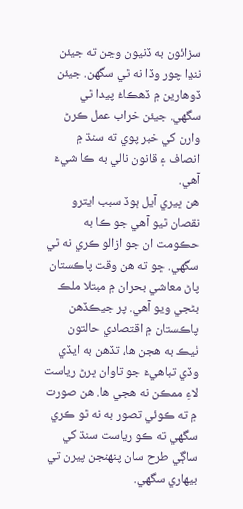سزائون به ڏنيون وڃن ته جيئن ننڍا چور وڏا نه ٿي سگهن. جيئن ڏوهارين ۾ ڏهڪاءُ پيدا ٿي سگهي. جيئن خراب عمل ڪرڻ وارن کي خبر پوي ته سنڌ ۾ انصاف ۽ قانون نالي به ڪا شيءَ آهي.
هن ڀيري آيل ٻوڏ سبب ايترو نقصان ٿيو آهي جو ڪا به حڪومت ان جو ازالو ڪري نه ٿي سگهي. ڇو ته هن وقت پاڪستان پاڻ معاشي بحران ۾ مبتلا ملڪ بڻجي ويو آهي. پر جيڪڏهن پاڪستان ۾ اقتصادي حالتون ٺيڪ به هجن ها، تڏهن به ايڏي وڏي تباهيءَ جو تاوان ڀرڻ رياست لاءِ ممڪن نه هجي ها. هن صورت ۾ ته ڪوئي تصور به نه ٿو ڪري سگهي ته ڪو رياست سنڌ کي ساڳي طرح سان پنهنجن پيرن تي بيهاري سگهي.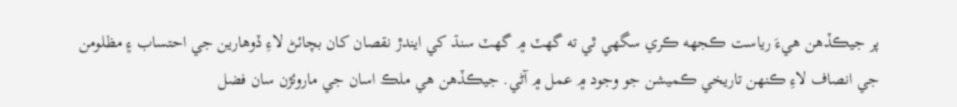پر جيڪڏهن هيءَ رياست ڪجهه ڪري سگهي ٿي ته گهٽ ۾ گهٽ سنڌ کي ايندڙ نقصان کان بچائڻ لاءِ ڏوهارين جي احتساب ۽ مظلومن جي انصاف لاءِ ڪنهن تاريخي ڪميشن جو وجود ۾ عمل ۾ آڻي. جيڪڏهن هي ملڪ اسان جي ماروئڙن سان فضل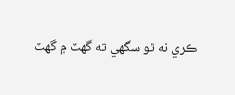ڪري نه ٿو سگهي ته گهٽ ۾ گهٽ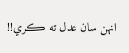انهن سان عدل ته ڪري!!